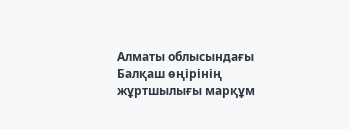Алматы облысындағы Балқаш өңірінің жұртшылығы марқұм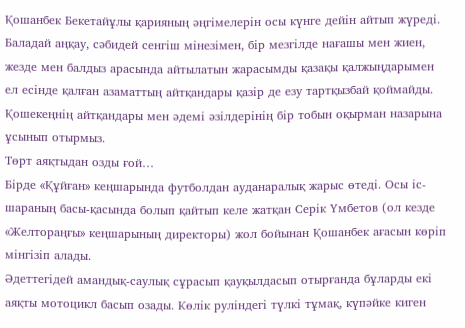Қошанбек Бекетайұлы қарияның әңгімелерін осы күнге дейін айтып жүреді. Баладай аңқау, сәбидей сенгіш мінезімен, бір мезгілде нағашы мен жиен, жезде мен балдыз арасында айтылатын жарасымды қазақы қалжыңдарымен ел есінде қалған азаматтың айтқандары қазір де езу тартқызбай қоймайды. Қошекеңнің айтқандары мен әдемі әзілдерінің бір тобын оқырман назарына ұсынып отырмыз.
Төрт аяқтыдан озды ғой…
Бірде «Құйған» кеңшарында футболдан ауданаралық жарыс өтеді. Осы іс-шараның басы-қасында болып қайтып келе жатқан Серік Үмбетов (ол кезде «Желтораңғы» кеңшарының директоры) жол бойынан Қошанбек ағасын көріп мінгізіп алады.
Әдеттегідей амандық-саулық сұрасып қауқылдасып отырғанда бұларды екі аяқты мотоцикл басып озады. Көлік руліндегі түлкі тұмақ, күпәйке киген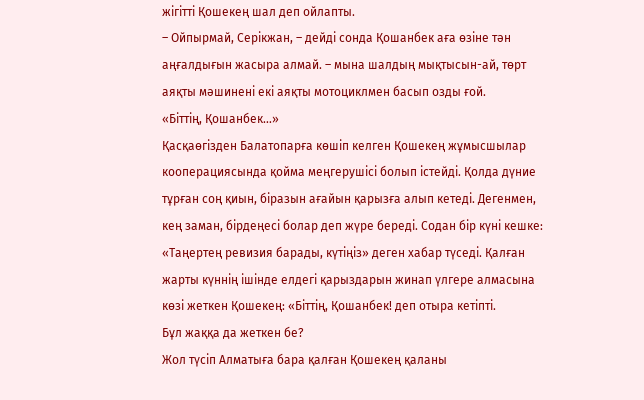жігітті Қошекең шал деп ойлапты.
– Ойпырмай, Серікжан, – дейді сонда Қошанбек аға өзіне тән аңғалдығын жасыра алмай. – мына шалдың мықтысын-ай, төрт аяқты мәшинені екі аяқты мотоциклмен басып озды ғой.
«Біттің, Қошанбек…»
Қасқаөгізден Балатопарға көшіп келген Қошекең жұмысшылар кооперациясында қойма меңгерушісі болып істейді. Қолда дүние тұрған соң қиын, біразын ағайын қарызға алып кетеді. Дегенмен, кең заман, бірдеңесі болар деп жүре береді. Содан бір күні кешке: «Таңертең ревизия барады, күтіңіз» деген хабар түседі. Қалған жарты күннің ішінде елдегі қарыздарын жинап үлгере алмасына көзі жеткен Қошекең: «Біттің, Қошанбек! деп отыра кетіпті.
Бұл жаққа да жеткен бе?
Жол түсіп Алматыға бара қалған Қошекең қаланы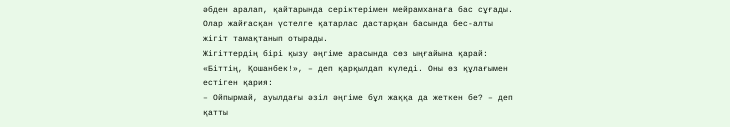әбден аралап, қайтарында серіктерімен мейрамханаға бас сұғады. Олар жайғасқан үстелге қатарлас дастарқан басында бес-алты жігіт тамақтанып отырады.
Жігіттердің бірі қызу әңгіме арасында сөз ыңғайына қарай: «Біттің, Қошанбек!», – деп қарқылдап күледі. Оны өз құлағымен естіген қария:
– Ойпырмай, ауылдағы әзіл әңгіме бұл жаққа да жеткен бе? – деп қатты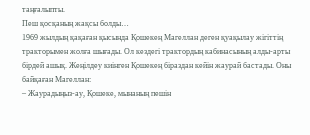таңғалыпты.
Пеш қосқаның жақсы болды…
1969 жылдың қақаған қысында Қошекең Магеллан деген қуақылау жігіттің тракторымен жолға шығады. Ол кездегі трактордың кабинасының алды-арты бірдей ашық. Жеңілдеу киінген Қошекең біраздан кейін жаурай бастады. Оны байқаған Магеллан:
– Жаурадыңыз-ау, Қошеке, мынаның пешін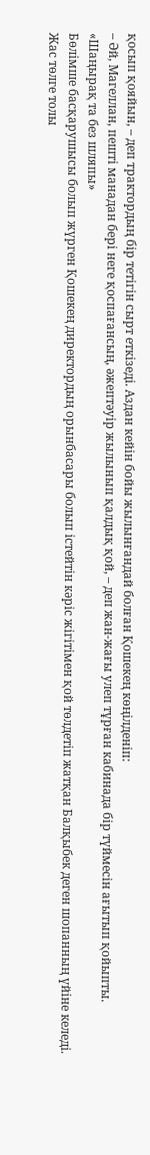қосып қояйын, – деп трактордың бір тетігін сырт еткізеді. Аздан кейін бойы жылынғандай болған Қошекең көңілденіп:
– Әй, Магеллан, пешті манадан бері неге қоспағансың, әжептәуір жылынып қалдық қой, – деп жан-жағы улеп тұрған кабинада бір түймесін ағытып қойыпты.
«Шаңырақ та без шляпы»
Бөлімше басқарушысы болып жүрген Қошекең директордың орынбасары болып істейтін кәріс жігітімен қой төлдетіп жатқан Балқыбек деген шопанның үйіне келеді. Жас төлге толы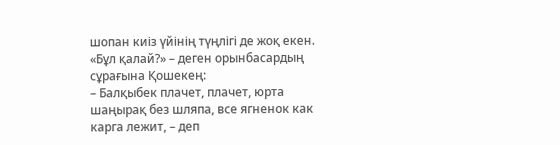шопан киіз үйінің түңлігі де жоқ екен. «Бұл қалай?» – деген орынбасардың сұрағына Қошекең:
– Балқыбек плачет, плачет, юрта шаңырақ без шляпа, все ягненок как карга лежит, – деп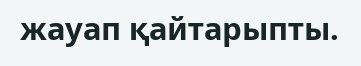жауап қайтарыпты.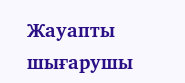Жауапты шығарушы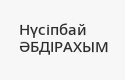Нүсіпбай ӘБДІРАХЫМ